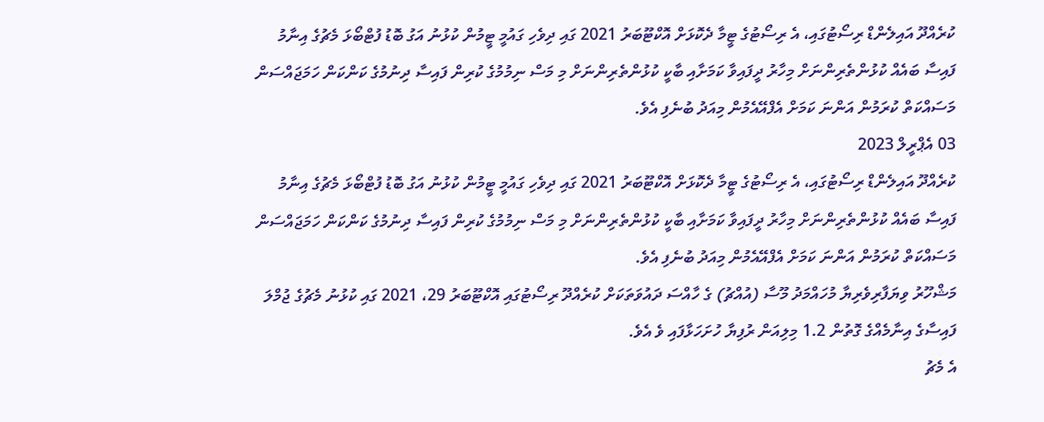ކުރެއްދޫ އައިލެންޑް ރިސޯޓުގައި، އެ ރިސޯޓުގެ ޓީމާ ދެކޮޅަށް އޮކްޓޫބަރު 2021 ގައި ދިވެހި ގައުމީ ޓީމުން ކުޅުނު އަގު ބޮޑު ފުޓްބޯޅަ މެޗުގެ އިނާމު ފައިސާ ބައެއް ކުޅުންތެރިންނަށް މިހާރު ދީފައިވާ ކަމަށާއި ބާކީ ކުޅުންތެރިންނަށް މި މަސް ނިމުމުގެ ކުރިން ފައިސާ ދިނުމުގެ ކަންކަން ހަމަޖައްސަން މަސައްކަތް ކުރަމުން އަންނަ ކަމަށް އެފްއޭއެމުން މިއަދު ބުނެފި އެވެ.
03 އެޕްރީލް 2023
ކުރެއްދޫ އައިލެންޑް ރިސޯޓުގައި، އެ ރިސޯޓުގެ ޓީމާ ދެކޮޅަށް އޮކްޓޫބަރު 2021 ގައި ދިވެހި ގައުމީ ޓީމުން ކުޅުނު އަގު ބޮޑު ފުޓްބޯޅަ މެޗުގެ އިނާމު ފައިސާ ބައެއް ކުޅުންތެރިންނަށް މިހާރު ދީފައިވާ ކަމަށާއި ބާކީ ކުޅުންތެރިންނަށް މި މަސް ނިމުމުގެ ކުރިން ފައިސާ ދިނުމުގެ ކަންކަން ހަމަޖައްސަން މަސައްކަތް ކުރަމުން އަންނަ ކަމަށް އެފްއޭއެމުން މިއަދު ބުނެފި އެވެ.
މަޝްހޫރު ވިޔަފާރިވެރިޔާ މުހައްމަދު މޫސާ (އުއްޗު) ގެ ހާއްސަ ދައުވަތަކަށް ކުރެއްދޫ ރިސޯޓުގައި އޮކްޓޫބަރު 29، 2021 ގައި ކުޅުނު މެޗުގެ ޖުމްލަ ފައިސާގެ އިނާމެއްގެ ގޮތުން 1.2 މިލިއަން ރުފިޔާ ހުށަހަޅާފައި ވެ އެވެ.
އެ މެޗު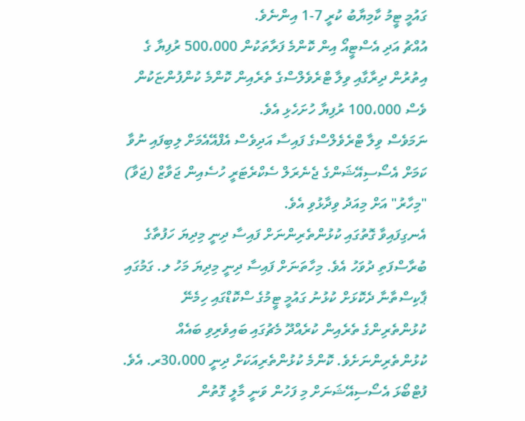ގައުމީ ޓީމު ކާމިޔާބު ކުރީ 7-1 އިންނެވެ.
އުއްޗު އަދި އެސްޓީއޯ އިން ކޮންމެ ފަރާތަކުން 500،000 ރުފިޔާ ގެ އިތުރުން ދިރާގާއި ވިލާ ޓްރެވެލްސްގެ ތެރެއިން ކޮންމެ ކުންފުންޏަކުން ވެސް 100،000 ރުފިޔާ ހުށަހެޅި އެވެ.
ނަމަވެސް ވިލާ ޓްރެވެލްސްގެ ފައިސާ އަދިވެސް އެފްއޭއެމަށް ލިބިފައި ނުވާ ކަމަށް އެސޯސިއޭޝަންގެ ޖެނެރަލް ސެކްރެޓަރީ ހުސެއިން ޖަވާޒް (ޖަވާ) "މިހާރު" އަށް މިއަދު ވިދާޅުވި އެވެ.
އެނގިފައިވާ ގޮތުގައި ކުޅުންތެރިންނަށް ފައިސާ ދިނީ މިދިޔަ ހަފުތާގެ ބުރާސްފަތި ދުވަހު އެވެ. މިހާތަނަށް ފައިސާ ދިނީ މިދިޔަ މަހު ލ. ގަމުގައި ޕާކިސްތާނާ ދެކޮޅަށް ކުޅުނު ގައުމީ ޓީމުގެ ސްކޮޑްގައި ހިމެނޭ ކުޅުންތެރިންގެ ތެރެއިން ކުރެއްދޫ މެޗުގައި ބައިވެރިވި ބައެއް ކުޅުންތެރިންނަށެވެ. ކޮންމެ ކުޅުންތެރިއަކަށް ދިނީ 30،000ރ. އެވެ.
ފުޓްބޯޅަ އެސޯސިއޭޝަނަށް މި ފަހުން ވަނީ މާލީ ގޮތުން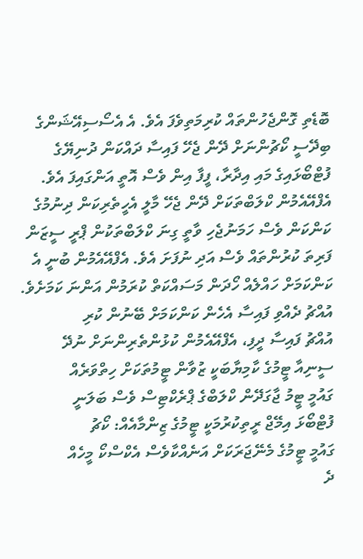ބޮޑެތި ގޮންޖެހުންތައް ކުރިމަތިވެފަ އެވެ. އެ އެސޯސިއޭޝަންގެ ބިދޭސީ ކޯޗުންނަށް ދޭން ޖެހޭ ފައިސާ ދައްކަން ދުނިޔޭގެ ފުޓްބޯޅައިގެ މައި އިދާރާ، ފީފާ އިން ވެސް އޮތީ އަންގައިފަ އެވެ.
އެފްއޭއެމުން ކްލަބްތަކަށް ދޭން ޖެހޭ މާލީ އެހީތެރިކަން ދިނުމުގެ ކަންކަން ވެސް ހަމަނުޖެހި ވާތީ ގިނަ ކްލަބްތަކުން ޕްރީ ސީޒަން ފަރިތަ ކުރުންތައް ވެސް އަދި ނުފަށަ އެވެ. އެފްއޭއެމުން ބުނީ އެ ކަންކަމަށް ހައްލެއް ހޯދަން މަސައްކަތް ކުރަމުން އަންނަ ކަމަށެވެ.
އުއްޗު ދެއްވި ފައިސާ އެހެން ކަންކަމަށް ބޭނުން ކުރި
އުއްޗު ފައިސާ ދީފި، އެފްއޭއެމުން ކުޅުންތެރިންނަށް ނުދޭ
ސީނިއާ ޓީމުގެ ކާމިޔާބަކީ ޒުވާން ޓީމުތަކަށް ހިތްވަރެއް
ގައުމީ ޓީމު ޖާގަދޭން ކްލަބްގެ ޕްރެކްޓިސް ވެސް ބަލަނީ
ފުޓްބޯޅަ އިމޭޖް ރީތިކުރުމަކީ ޓީމުގެ ޒިންމާއެއް: ކޯޗު
ގައުމީ ޓީމުގެ މެނޭޖަރަކަށް އަނެއްކާވެސް އެކްސްކޯ މީހެއް
ދެ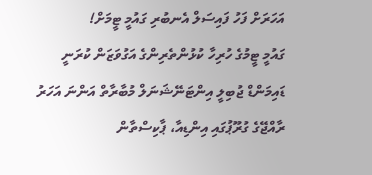އަހަރަށް ފަހު ފައިސަލް އެނބުރި ގައުމީ ޓީމަށް!
ގައުމީ ޓީމުގެ ހުރިހާ ކުޅުންތެރިންގެ އަގުވަޒަން ކުރަނީ
ޑައިމަންޑް ޖުބިލީ އިންޓަނޭޝަނަލް މުބާރާތް އަންނަ އަހަރު
ރާއްޖޭގެ ގުރޫޕުގައި އިންޑިއާ، ޕާކިސްތާން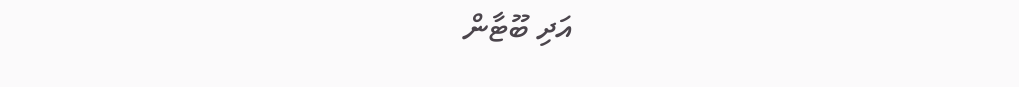އަދި ބޫޓާން